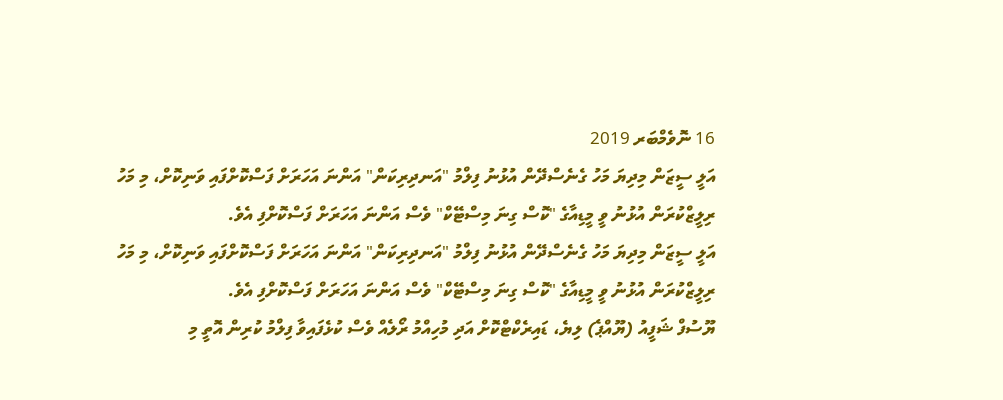16 ނޮވެމްބަރ 2019
އަލީ ސީޒަން މިދިޔަ މަހު ގެނެސްދޭން އުޅުނު ފިލްމު "އަނދިރިކަން" އަންނަ އަހަރަށް ފަސްކޮށްފައި ވަނިކޮށް، މި މަހު ރިލީޒްކުރަން އުޅުނު ވީ މީޑިއާގެ "ކޮސް ގިނަ މިސްޓޭކް" ވެސް އަންނަ އަހަރަށް ފަސްކޮށްފި އެވެ.
އަލީ ސީޒަން މިދިޔަ މަހު ގެނެސްދޭން އުޅުނު ފިލްމު "އަނދިރިކަން" އަންނަ އަހަރަށް ފަސްކޮށްފައި ވަނިކޮށް، މި މަހު ރިލީޒްކުރަން އުޅުނު ވީ މީޑިއާގެ "ކޮސް ގިނަ މިސްޓޭކް" ވެސް އަންނަ އަހަރަށް ފަސްކޮށްފި އެވެ.
ޔޫސުފް ޝަފީއު (ޔޫއްޕެ) ލިޔެ، ޑައިރެކްޓްކޮށް އަދި މުހިއްމު ރޯލެއް ވެސް ކުޅެފައިވާ ފިލްމު ކުރިން އޮތީ މި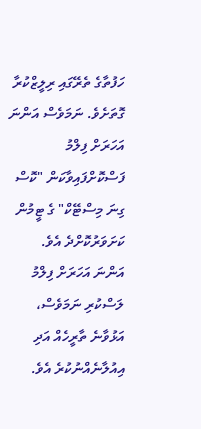ހަފުތާގެ ތެރޭގައި ރިލީޒްކުރާ ގޮތަށެވެ. ނަމަވެސް އަންނަ އަހަރަށް ފިލްމު ފަސްކޮށްފައިވާކަން "ކޮސް ގިނަ މިސްޓޭކް" ގެ ޓީމުން ކަށަވަރުކޮށްދެ އެވެ.
އަންނަ އަހަރަށް ފިލްމު ލަސްކުރި ނަމަވެސް، އަޅުވާނެ ތާރީހެއް އަދި އިއުލާނެއްނުކުރެ އެވެ.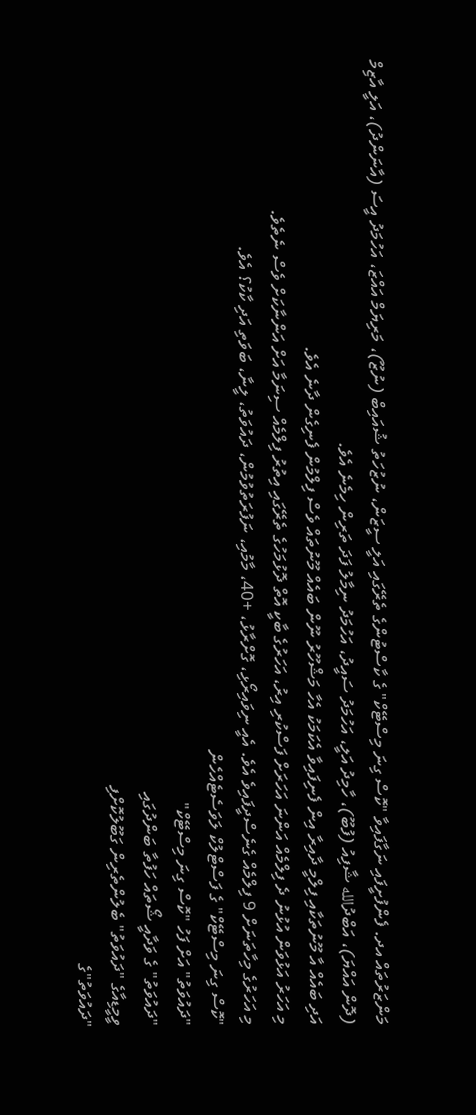މަންޒަރުތައް އދ. ފެންފުށީފައި ނަގާފައިވާ "ކޮސް ގިނަ މިސްޓޭކް" ގެ ކާސްޓުންގެ ތެރޭގައި އަލީ ސީޒަން، ނުޒުހަތު ޝުއައިބް (ނުޒޫ)، މަރިޔަމް އައްޒަ، އަހުމަދު އީސަ (އާނަންދު)، އަލީ އާޒިމް (ދޮން އައްޔަ)، އަބްދުالله ޝާފިއު (ފުބޫ)، ހާމިދު އަލީ، އަހުމަދު ސައީދު، އަހުމަދު ނިމާލު ފަދަ ތަރިން ހިމެނެ އެވެ.
އަދި ބައެއް އާ މޫނުތަކާއި ފިލްމީ ދާއިރާ އިން ފެނިފައިވާ އެކަމަކު އެހާ މަޝްހޫރު ނޫން ބައެއް މޫނުތައް ވެސް ފިލްމުން ފެނިގެން ދާނެ އެވެ.
މި އަހަރު އަޅުވަން އުޅުނު ދެ ފިލްމެއް އަންނަ އަހަރަށް ފަސްކުރި އިރު، އަހަރުގެ ބާކީ އޮތް ދޮޅުމަހުގެ ތެރޭގައި އިތުރު ފިލްމެއް ސިނަމާ އަށް އަންނާކަށް ވެސް ނެތެވެ.
މި އަހަރުގެ މިހާތަނަށް 9 ފިލްމެއް ގެނެސްދީފައިވެ އެވެ. އެއީ ނިވައިރޯޅި، ގޮށްރާޅު، +40، މާމުއި، ނަފުރަތުވުމުން، ދައުވަތު، ލީނާ، ބަވަތި އަދި ކާކު؟ އެވެ.
"ކޮސް ގިނަ މިސްޓޭކް" ގެ ފަސްޓްލުކް ލަވަސެޓެއްހެން
"ދައުވަތު" އަށް ފަހު "ކޮސް ގިނަ މިސްޓޭކް"
"ދައުވަތު" ގެ ވަދާއީ ޝޯތައް ހަފުތާ ބަންދުގައި
ވީމީޑިއާގެ "ދައުވަތު" ބެލުންތެރިން ގަބޫލުކޮށްފި
"ދައުވަތު"ގެ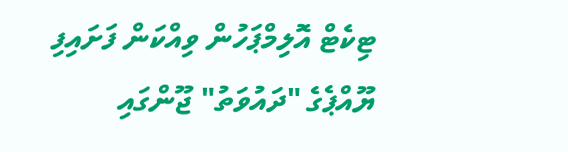ޓިކެޓް އޮލިމްޕަހުން ވިއްކަން ފަށައިފި
ޔޫއްޕެގެ "ދައުވަތު" ޖޫންގައި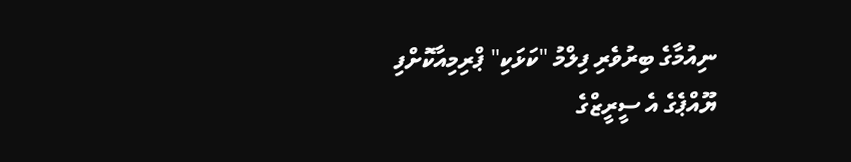ނިއުމާގެ ބިރުވެރި ފިލްމު "ކަޅަކި" ޕްރިމިއާކޮށްފި
ޔޫއްޕެގެ އެ ސީރީޒްގެ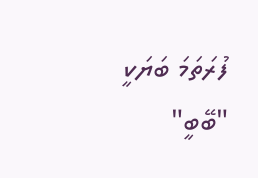ފުރަތަމަ ބަޔަކީ "ބޭބީ"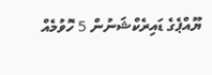ޔޫއްޕެގެ ޑައިރެކްޝަނުން 5 ހޮވުމެއް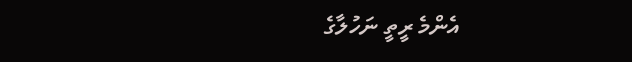އެންމެ ރީތީ ނަހުލާގެ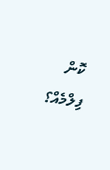ކޮން ފިލްމެއް؟